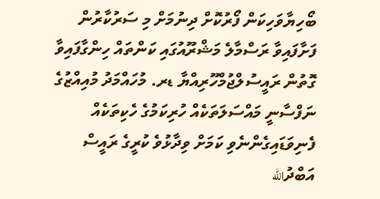ބޯހިޔާވަހިކަން ފޯރުކޮށް ދިނުމަށް މި ސަރުކާރުން ފަށާފައިވާ ރަސްމާލެ މަޝްރޫއުގައި ކަންތައް ހިންގާފައިވާ ގޮތުން ރައީސުލްޖުމްހޫރިއްޔާ ޑރ. މުހައްމަދު މުއިއްޒުގެ ނަފްސާނީ މައްސަލަތަކެއް ހުރިކަމުގެ ހެކިތަކެއް ފެނިވަޑައިގެންނެވި ކަމަށް ވިދާޅުވެ ކުރީގެ ރައީސް އަބްދުالله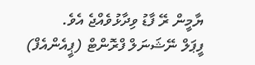ޔާމީން ރޭ ފާޑު ވިދާޅުވެއްޖެ އެވެ.
ފީޕަލް ނޭޝަނަލް ފްރޮންޓް (ޕީއެންއެފް)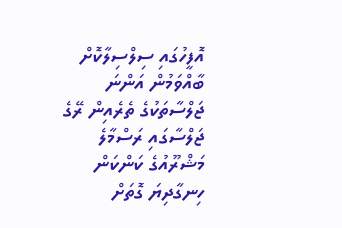އޮފީހުގައި ސިލްސިލާކޮށް ބާއްވަމުން އަންނަ ޖަލްސާތަކުގެ ތެރެއިން ރޭގެ ޖަލްސާގައި ރަސްމާލެ މަޝްރޫއުގެ ކަންކަން ހިނގާދިޔަ ގޮތަށް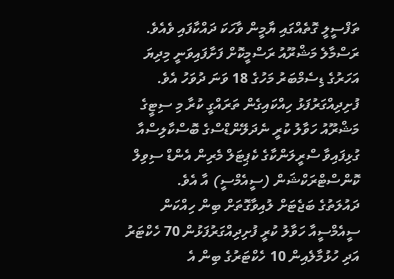ތަފްސީލީ ގޮތެއްގައި ޔާމީން ވާހަކަ ދައްކާފައި ވެއެވެ. ރަސްމާލެ މަޝްރޫއު ރަސްމީކޮށް ފަށާފައިވަނީ މިދިޔަ އަހަރުގެ ޑިސެމްބަރު މަހުގެ 18 ވަނަ ދުވަހު އެވެ. ފުށިދިއްގަރުފަޅު ހިއްކައިގެން ތަރައްގީ ކުރާ މި ސިޓީގެ މަޝްރޫއު ހަވާލު ކުރީ ނެދަލޭންޑްސްގެ ބޮސްކާލިސްއާ ގުޅިފައިވާ ސްރީލަންކާގެ ކެޕިޓަލް މެރިން އެންޑް ސިވިލް ކޮންސްޓްރަކްޝަން (ސީއެމްސީ) އާ އެވެ.
ދައުލަތުގެ ބަޖެޓަށް ލުއިވާގޮތަށް ބިން ހިއްކަން ސީއެމްސީއާ ހަވާލު ކުރީ ފުށިދިއްގަރުފަޅުން 70 ހެކްޓަރު އަދި ހުޅުމާލެއިން 10 ހެކްޓަރުގެ ބިން އެ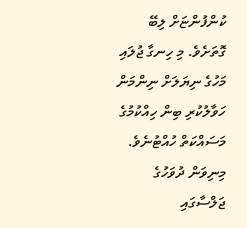ކުންފުންޏަށް ލިބޭ ގޮތަށެވެ. މި ހިނގާ ޖުލައި މަހުގެ ނިޔަލަށް ނިންމަން ހަވާލުކުރި ބިން ހިއްކުމުގެ މަސައްކަތް ހުއްޓުނެވެ. މިނިވަން ދުވަހުގެ ޖަލްސާގައި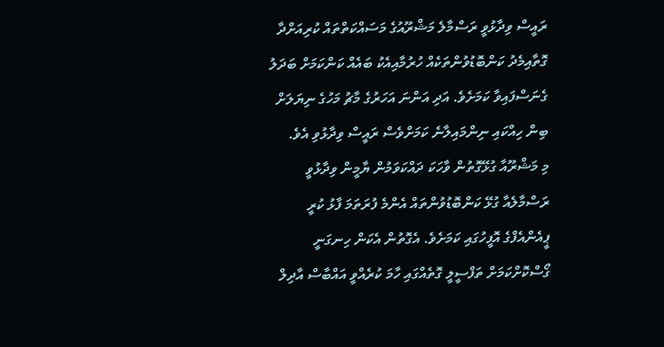ރައީސް ވިދާޅުވީ ރަސްމާލެ މަޝްރޫއުގެ މަސައްކަތްތައް ކުރިއަށްދާ ގޮތާއިމެދު ކަންބޮޑުވުންތަކެއް ހުރުމާއިއެކު ބައެއް ކަންކަމަށް ބަދަލު ގެނަސްފައިވާ ކަމަށެވެ. އަދި އަންނަ އަހަރުގެ މާޗު މަހުގެ ނިޔަލަށް ބިން ހިއްކައި ނިންމައިލާނެ ކަމަށްވެސް ރައީސް ވިދާޅުވި އެވެ.
މި މަޝްރޫއާ ގުޅޭގޮތުން ވާހަކަ ދައްކަވަމުން ޔާމީން ވިދާޅުވީ ރަސްމާލެއާ ގުޅޭ ކަންބޮޑުވުންތައް އެންމެ ފުރަތަމަ ފާޅު ކުރީ ޕީއެންއެފްގެ އޮފީހުގައި ކަމަށެވެ. އެގޮތުން އެކަން ހިނގަނީ ގޯސްކޮށްކަމަށް ތަފްސީލީ ގޮތެއްގައި ހާމަ ކުރެއްވީ އައްބާސް އާދިލް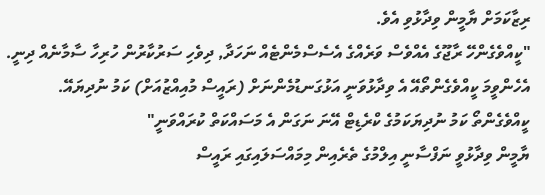ރިޒާކަމަށް ޔާމީން ވިދާޅުވި އެވެ.
"ކީއްވެގެންހޭ ރާޖޫގެ އެއްވެސް ވަރެއްގެ އެސެސްމެންޓެއް ނަހަދާ, ދިވެހި ސަރުކާރުން ހުރިހާ ސާމާނެއް ދިނީ. އެހެންވީމަ ކީއްވެގެންތޯއޭ އެ ވިދާޅުވަނީ އަޅުގަނޑުމެންނަށް (ރައީސް މުއިއްޒުއަށް) ކަމު ނުދިޔައޭ. ކީއްވެގެންތޯ ކަމު ނުދިޔަކަމުގެ ކްރެޑިޓް އޭނަ ނަގަން އެ މަސައްކަތް ކުރައްވަނީ"
ޔާމީން ވިދާޅުވީ ނަފްސާނީ އިލްމުގެ ތެރެއިން މިމައްސަލައިގައި ރައީސް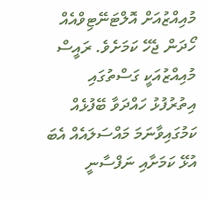މުއިއްޒުއަށް އޮލްޓަނޭޓިވްއެއް ހޯދަން ޖެހޭ ކަމަށެވެ. ރައީސް މުއިއްޒުއަކީ ގަސްތުގައި އިތުރުފުޅު ހައްދަވާ ބޭފުޅެއް ކަމުގައިވާނަމަ މައްސަލައެއް އެބަ އުޅޭ ކަމަށާއި ނަފްސާނީ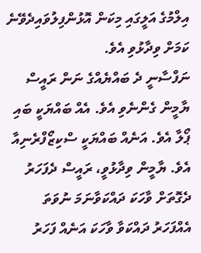އިލްމުގެ އަލީގައި މިކަން އޮޅުންފިލުވައިދެވޭނެ ކަމަށް ވިދާޅުވި އެވެ.
ނަފްސާނީ ދެ ބައްޔެއްގެ ނަން ރައީސް ޔާމީން ގެންނެވި އެވެ. އެއް ބައްޔަކީ ބައި ޕޯލާ އެވެ. އަނެއް ބައްޔަކީ ސްކިޒޯފްރެނިއާ އެވެ. ޔާމީން ވިދާޅުވީ، ރައީސް ދެފަހަރު ދެގޮތަށް ވާހަކަ ދައްކަވާނަމަ ނުވަތަ އެއްފަހަރު ދައްކަވާ ވާހަކަ އަނެއް ފަހަރު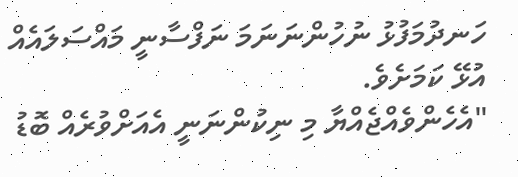ހަނދުމަފުޅު ނުހުންނަނަމަ ނަފްސާނީ މައްސަލައެއް އުޅޭ ކަމަށެވެ.
"އެހެންވެއްޖެއްޔާ މި ނިކުންނަނީ އެއަށްވުރެއް ބޮޑު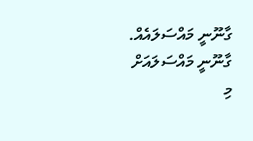ގާނޫނީ މައްސަލައެއް. ގާނޫނީ މައްސަލައަށް މި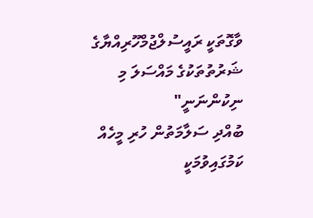ވާގޮތަކީ ރައީސުލްޖުމްހޫރިއްޔާގެ ޝަރުތުތަކުގެ މައްސަލަ މި ނިކުންނަނީ"
ބުއްދި ސަލާމަތުން ހުރި މީހެއް ކަމުގައިވުމަކީ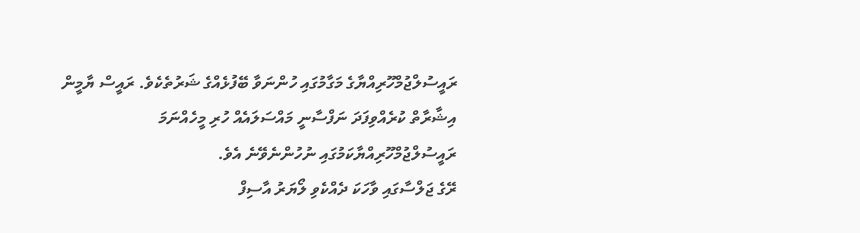ރައީސުލްޖުމްހޫރިއްޔާގެ މަގާމުގައި ހުންނަވާ ބޭފުޅެއްގެ ޝަރުތެކެވެ. ރައީސް ޔާމީން އިޝާރާތް ކުރެއްވިފަދަ ނަފްސާނީ މައްސަލައެއް ހުރި މީހެއްނަމަ ރައީސުލްޖުމްހޫރިއްޔާކަމުގައި ނުހުންނެވޭނެ އެވެ.
ރޭގެ ޖަލްސާގައި ވާހަކަ ދެއްކެވި ލޯޔަރު އާސިފް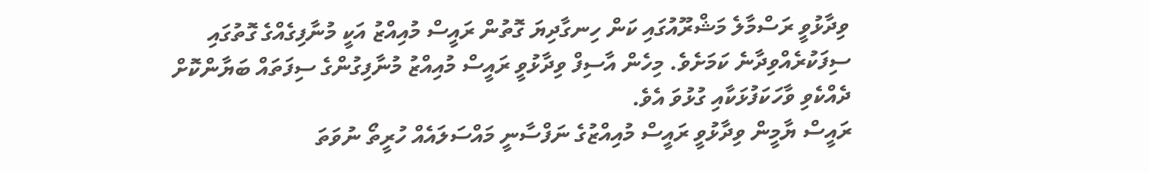ވިދާޅުވީ ރަސްމާލެ މަޝްރޫއުގައި ކަން ހިނގާދިޔަ ގޮތުން ރައީސް މުއިއްޒު އަކީ މުނާފިގެއްގެ ގޮތުގައި ސިފަކުރެއްވިދާނެ ކަމަށެވެ. މިހެން އާސިފް ވިދާޅުވީ ރައީސް މުއިއްޒު މުނާފިގުންގެ ސިފަތައް ބަޔާންކޮށް ދެއްކެވި ވާހަކަފުޅަކާއި ގުޅުވަ އެވެ.
ރައީސް ޔާމީން ވިދާޅުވީ ރައީސް މުއިއްޒުގެ ނަފްސާނީ މައްސަލައެއް ހުރީތޯ ނުވަތަ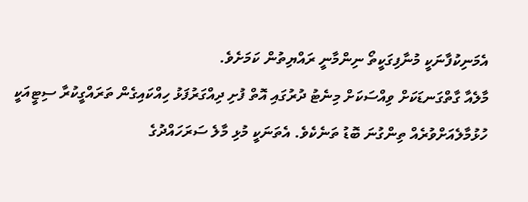އެމަނިކުފާނަކީ މުނާފިގަކީތޯ ނިންމާނީ ރައްޔިތުން ކަމަށެވެ.
މާލެއާ ގާތްގަނޑަކަށް ވިއްސަކަށް މިނެޓު ދުރުގައި އޮތް ފުށި ދިއްގަރުފަޅު ހިއްކައިގެން ތަރައްގީކުރާ ސިޓީއަކީ ހުޅުމާލެއަށްވުރެއް ތިންގުނަ ބޮޑު ތަނެކެވެ. އެތަނަކީ މުޅި މާލެ ސަރަހައްދުގެ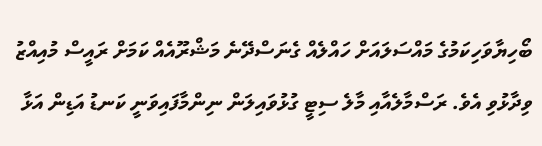ބޯހިޔާވަހިކަމުގެ މައްސަލައަށް ހައްލެއް ގެނަސްދޭނެ މަޝްރޫއެއް ކަމަށް ރައީސް މުއިއްޒު ވިދާޅުވި އެވެ. ރަސްމާލެއާއި މާލެ ސިޓީ ގުޅުވައިލަން ނިންމާފައިވަނީ ކަނޑު އަޑިން އަޅާ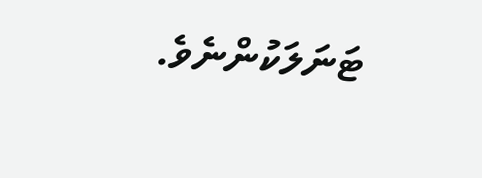ޓަނަލަކުންނެވެ.